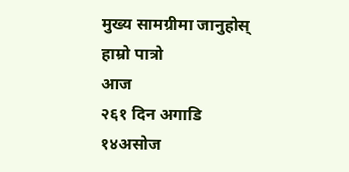मुख्य सामग्रीमा जानुहोस्
हाम्रो पात्रो
आज
२६१ दिन अगाडि
१४असोज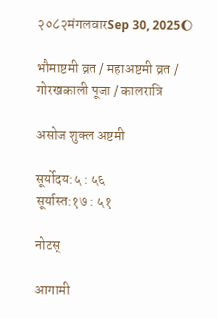२०८२मंगलवारSep 30, 2025🌔

भौमाष्टमी व्रत / महाअष्टमी व्रत / गोरखकाली पूजा / कालरात्रि

असोज शुक्ल अष्टमी

सूर्योदय:५ : ५६
सूर्यास्त:१७ : ५१

नोटस्

आगामी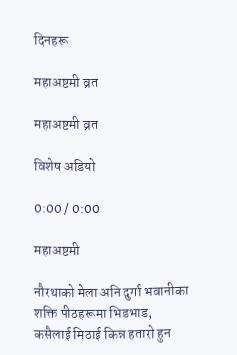दिनहरू

महाअष्टमी व्रत

महाअष्टमी व्रत

विशेष अडियो

0:00 / 0:00

महाअष्टमी

नौरथाको मेला अनि दुर्गा भवानीका शक्ति पीठहरूमा भिडभाड, कसैलाई मिठाई किन्न हतारो हुन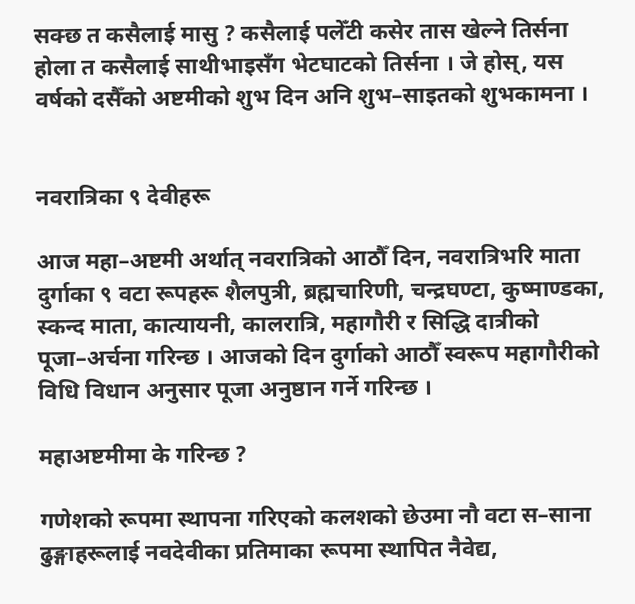सक्छ त कसैलाई मासु ? कसैलाई पलेँटी कसेर तास खेल्ने तिर्सना होला त कसैलाई साथीभाइसँग भेटघाटको तिर्सना । जे होस्, यस वर्षको दसैँको अष्टमीको शुभ दिन अनि शुभ–साइतको शुभकामना ।


नवरात्रिका ९ देवीहरू

आज महा–अष्टमी अर्थात् नवरात्रिको आठौँ दिन, नवरात्रिभरि माता दुर्गाका ९ वटा रूपहरू शैलपुत्री, ब्रह्मचारिणी, चन्द्रघण्टा, कुष्माण्डका, स्कन्द माता, कात्यायनी, कालरात्रि, महागौरी र सिद्धि दात्रीको पूजा–अर्चना गरिन्छ । आजको दिन दुर्गाको आठौँ स्वरूप महागौरीको विधि विधान अनुसार पूजा अनुष्ठान गर्ने गरिन्छ ।

महाअष्टमीमा के गरिन्छ ?

गणेशको रूपमा स्थापना गरिएको कलशको छेउमा नौ वटा स–साना ढुङ्गाहरूलाई नवदेवीका प्रतिमाका रूपमा स्थापित नैवेद्य,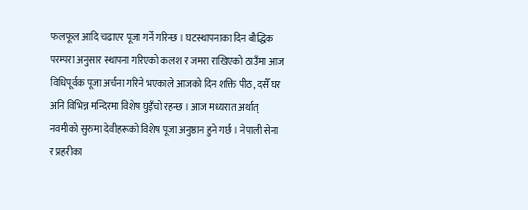फलफूल आदि चढाएर पूजा गर्ने गरिन्छ । घटस्थापनाका दिन बौद्धिक परम्परा अनुसार स्थापना गरिएको कलश र जमरा राखिएको ठाउँमा आज विधिपूर्वक पूजा अर्चना गरिने भएकाले आजको दिन शक्ति पीठ, दसैँ घर अनि विभिन्न मन्दिरमा विशेष घुइँचो रहन्छ । आज मध्यरात अर्थात् नवमीको सुरुमा देवीहरूको विशेष पूजा अनुष्ठान हुने गर्छ । नेपाली सेना र प्रहरीका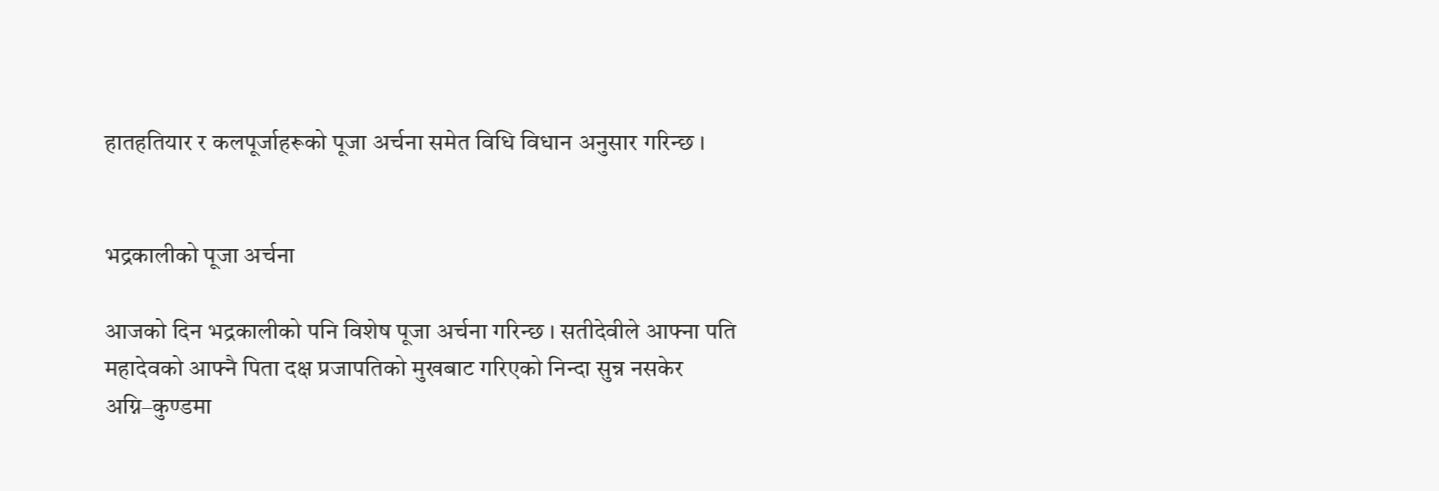हातहतियार र कलपूर्जाहरूको पूजा अर्चना समेत विधि विधान अनुसार गरिन्छ ।


भद्रकालीको पूजा अर्चना

आजको दिन भद्रकालीको पनि विशेष पूजा अर्चना गरिन्छ । सतीदेवीले आफ्ना पति महादेवको आफ्नै पिता दक्ष प्रजापतिको मुखबाट गरिएको निन्दा सुन्न नसकेर अग्नि–कुण्डमा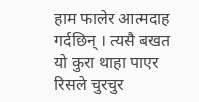हाम फालेर आत्मदाह गर्दछिन् । त्यसै बखत यो कुरा थाहा पाएर रिसले चुरचुर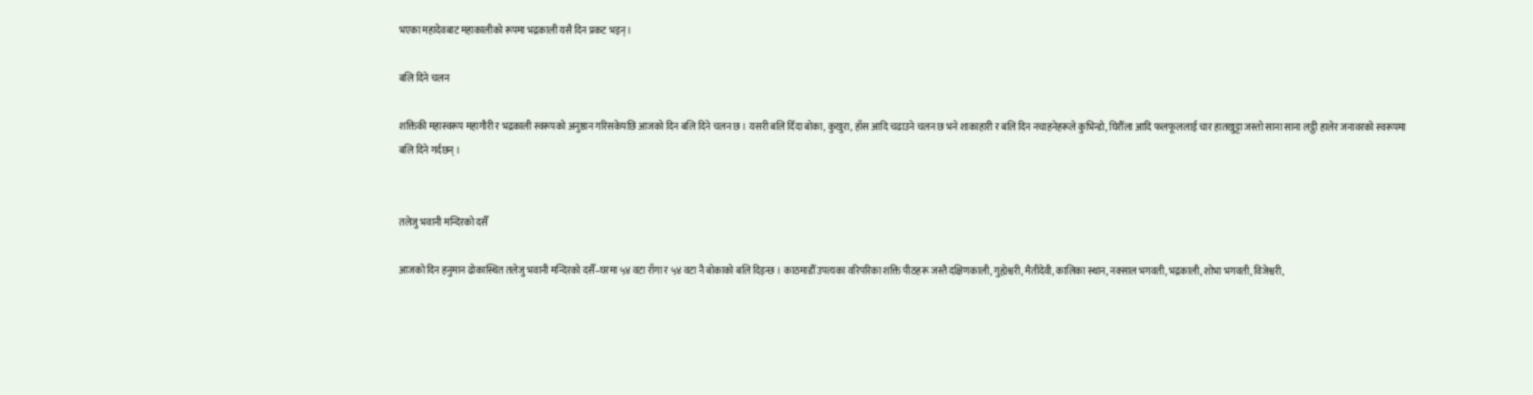भएका महादेवबाट महाकालीको रूपमा भद्रकाली यसै दिन प्रकट भइन् ।

बलि दिने चलन

शक्तिकी महास्वरूप महागौरी र भद्रकाली स्वरूपको अनुष्ठान गरिसकेपछि आजको दिन बलि दिने चलन छ । यसरी बलि दिँदा बोका, कुखुरा, हाँस आदि चढाउने चलन छ भने शाकाहारी र बलि दिन नचाहनेहरूले कुभिन्डो, घिरौँला आदि फलफूललाई चार हातखुट्टा जस्तो साना साना लट्ठी हालेर जनावरको स्वरूपमा बलि दिने गर्दछन् ।


तलेजु भवानी मन्दिरको दसैँ

आजको दिन हनुमान ढोकास्थित तलेजु भवानी मन्दिरको दसैँ–घरमा ५४ वटा राँगा र ५४ वटा नै बोकाको बलि दिइन्छ । काठमाडौँ उपत्यका वरिपरिका शक्ति पीठहरू जस्तै दक्षिणकाली, गुह्येश्वरी, मैतीदेवी, कालिका स्थान, नक्साल भगवती, भद्रकाली, शोभा भगवती, विजेश्वरी,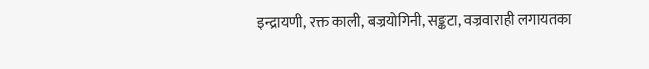इन्द्रायणी, रक्त काली, बज्रयोगिनी, सङ्कटा, वज्रवाराही लगायतका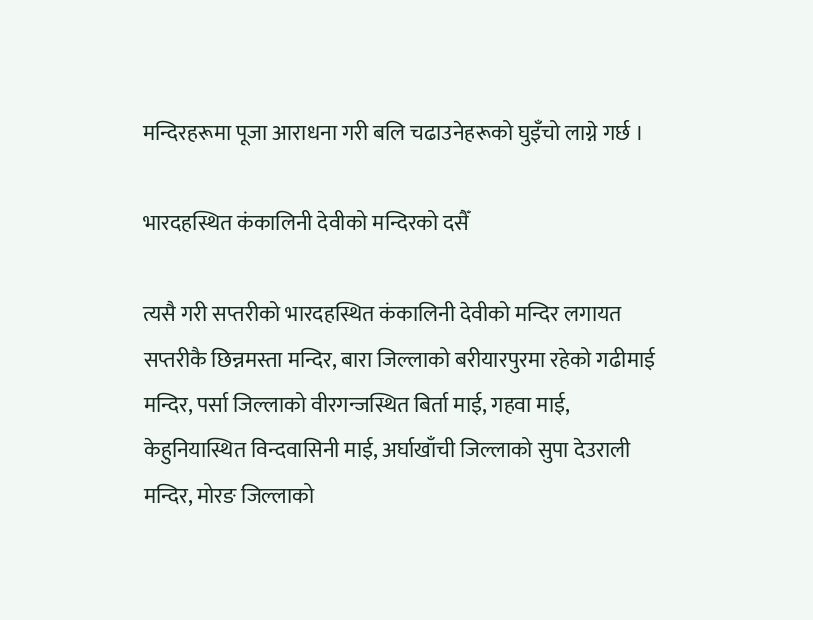मन्दिरहरूमा पूजा आराधना गरी बलि चढाउनेहरूको घुइँचो लाग्ने गर्छ ।

भारदहस्थित कंकालिनी देवीको मन्दिरको दसैँ

त्यसै गरी सप्तरीको भारदहस्थित कंकालिनी देवीको मन्दिर लगायत सप्तरीकै छिन्नमस्ता मन्दिर, बारा जिल्लाको बरीयारपुरमा रहेको गढीमाई मन्दिर, पर्सा जिल्लाको वीरगन्जस्थित बिर्ता माई, गहवा माई, केहुनियास्थित विन्दवासिनी माई, अर्घाखाँची जिल्लाको सुपा देउराली मन्दिर, मोरङ जिल्लाको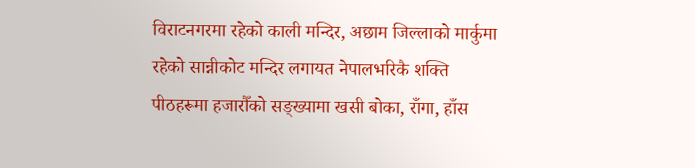विराटनगरमा रहेको काली मन्दिर, अछाम जिल्लाको मार्कुमा रहेको सान्नीकोट मन्दिर लगायत नेपालभरिकै शक्ति पीठहरूमा हजारौँको सङ्ख्यामा खसी बोका, राँगा, हाँस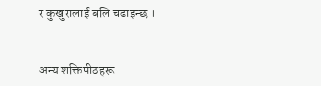र कुखुरालाई बलि चढाइन्छ ।


अन्य शक्तिपीठहरू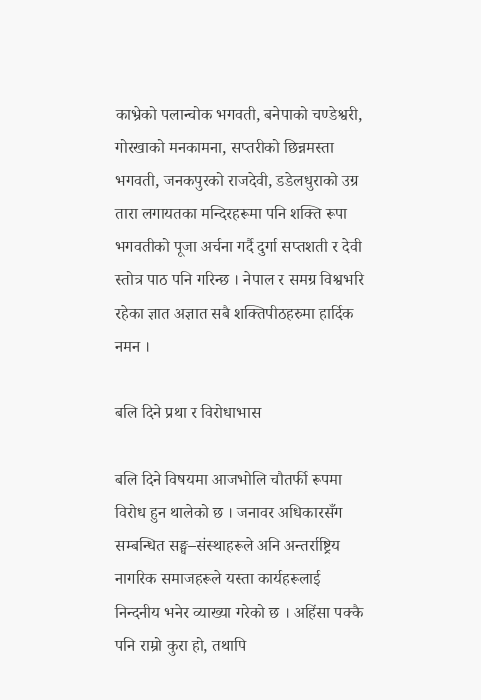काभ्रेको पलान्चोक भगवती, बनेपाको चण्डेश्वरी, गोरखाको मनकामना, सप्तरीको छिन्नमस्ता भगवती, जनकपुरको राजदेवी, डडेलधुराको उग्र तारा लगायतका मन्दिरहरूमा पनि शक्ति रूपा भगवतीको पूजा अर्चना गर्दै दुर्गा सप्तशती र देवी स्तोत्र पाठ पनि गरिन्छ । नेपाल र समग्र विश्वभरि रहेका ज्ञात अज्ञात सबै शक्तिपीठहरुमा हार्दिक नमन ।

बलि दिने प्रथा र विरोधाभास

बलि दिने विषयमा आजभोलि चौतर्फी रूपमा विरोध हुन थालेको छ । जनावर अधिकारसँग सम्बन्धित सङ्घ–संस्थाहरूले अनि अन्तर्राष्ट्रिय नागरिक समाजहरूले यस्ता कार्यहरूलाई निन्दनीय भनेर व्याख्या गरेको छ । अहिंसा पक्कै पनि राम्रो कुरा हो, तथापि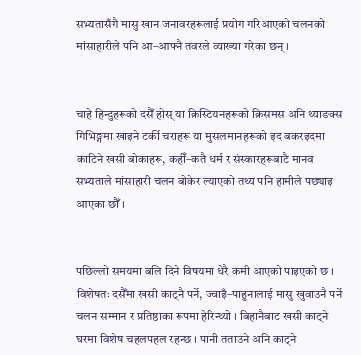सभ्यतासँगै मासु खान जनावरहरूलाई प्रयोग गरिआएको चलनको मांसाहारीले पनि आ–आफ्नै तवरले व्याख्या गरेका छन् ।


चाहे हिन्दुहरूको दसैँ होस् या क्रिस्टियनहरूको क्रिसमस अनि थ्याङक्स गिभिङ्गमा खाइने टर्की चराहरू या मुसलमानहरूको इद बकरइदमा काटिने खसी बोकाहरू, कहीँ–कतै धर्म र संस्कारहरूबाटै मानव सभ्यताले मांसाहारी चलन बोकेर ल्याएको तथ्य पनि हामीले पछ्याइ आएका छौँ ।


पछिल्लो समयमा बलि दिने विषयमा धेरै कमी आएको पाइएको छ । विशेषतः दसैँमा खसी काट्नै पर्ने, ज्वाइँ–पाहुनालाई मासु खुवाउनै पर्ने चलन सम्मान र प्रतिष्ठाका रूपमा हेरिन्थ्यो । बिहानैबाट खसी काट्ने घरमा विशेष चहलपहल रहन्छ । पानी तताउने अनि काट्ने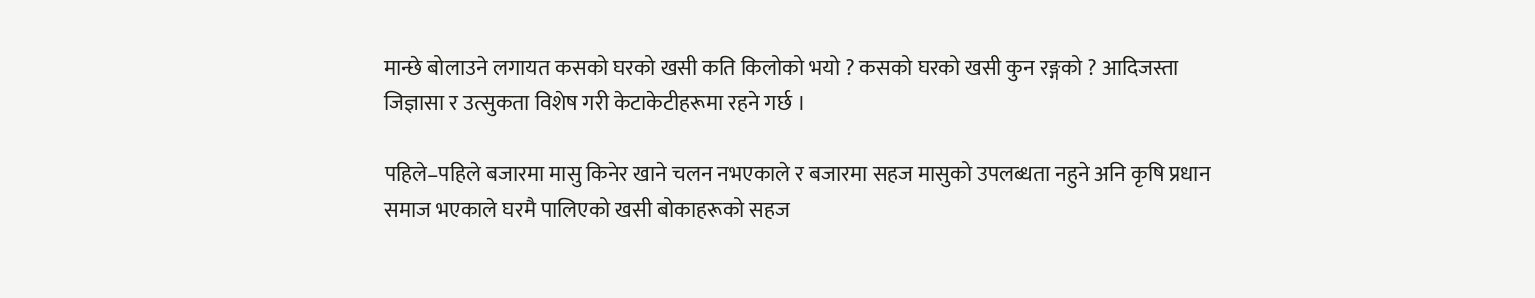मान्छे बोलाउने लगायत कसको घरको खसी कति किलोको भयो ? कसको घरको खसी कुन रङ्गको ? आदिजस्ता जिज्ञासा र उत्सुकता विशेष गरी केटाकेटीहरूमा रहने गर्छ ।

पहिले–पहिले बजारमा मासु किनेर खाने चलन नभएकाले र बजारमा सहज मासुको उपलब्धता नहुने अनि कृषि प्रधान समाज भएकाले घरमै पालिएको खसी बोकाहरूको सहज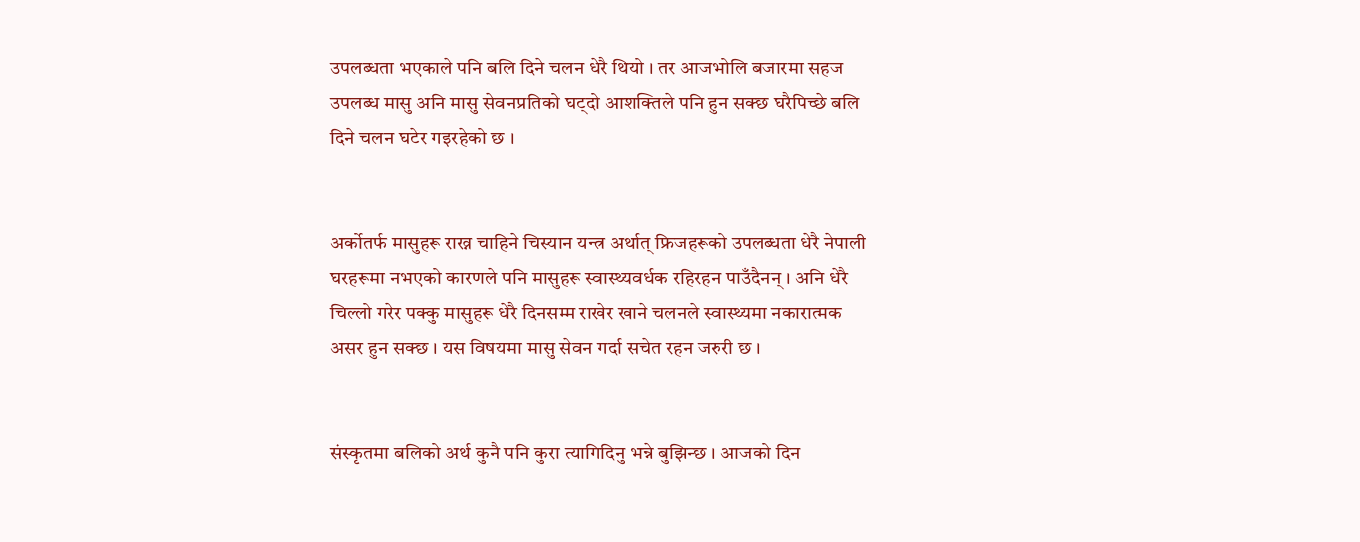उपलब्धता भएकाले पनि बलि दिने चलन धेरै थियो । तर आजभोलि बजारमा सहज उपलब्ध मासु अनि मासु सेवनप्रतिको घट्दो आशक्तिले पनि हुन सक्छ घरैपिच्छे बलि दिने चलन घटेर गइरहेको छ ।


अर्कोतर्फ मासुहरू राख्न चाहिने चिस्यान यन्त्र अर्थात् फ्रिजहरूको उपलब्धता धेरै नेपाली घरहरूमा नभएको कारणले पनि मासुहरू स्वास्थ्यवर्धक रहिरहन पाउँदैनन् । अनि धेरै चिल्लो गरेर पक्कु मासुहरू धेरै दिनसम्म राखेर खाने चलनले स्वास्थ्यमा नकारात्मक असर हुन सक्छ । यस विषयमा मासु सेवन गर्दा सचेत रहन जरुरी छ ।


संस्कृतमा बलिको अर्थ कुनै पनि कुरा त्यागिदिनु भन्ने बुझिन्छ । आजको दिन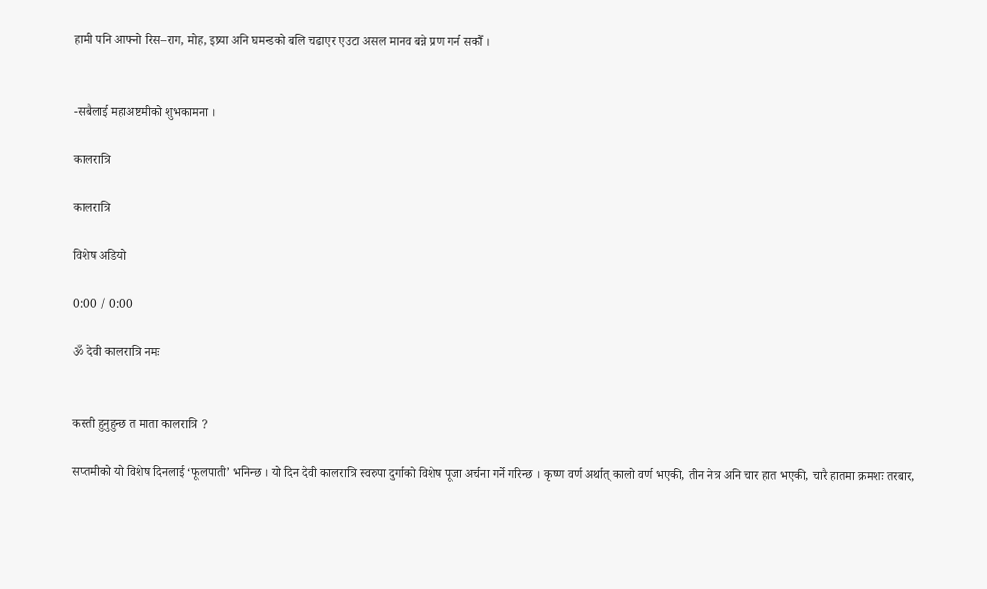हामी पनि आफ्नो रिस–राग, मोह, इष्र्या अनि घमन्डको बलि चढाएर एउटा असल मानव बन्ने प्रण गर्न सकौँ ।


-सबैलाई महाअष्टमीको शुभकामना ।

कालरात्रि

कालरात्रि

विशेष अडियो

0:00 / 0:00

ॐ देवी कालरात्रि नमः


कस्ती हुनुहुन्छ त माता कालरात्रि ?

सप्तमीको यो विशेष दिनलाई ‘फूलपाती’ भनिन्छ । यो दिन देवी कालरात्रि स्वरुपा दुर्गाको विशेष पूजा अर्चना गर्ने गरिन्छ । कृष्ण वर्ण अर्थात् कालो वर्ण भएकी, तीन नेत्र अनि चार हात भएकी, चारै हातमा क्रमशः तरबार,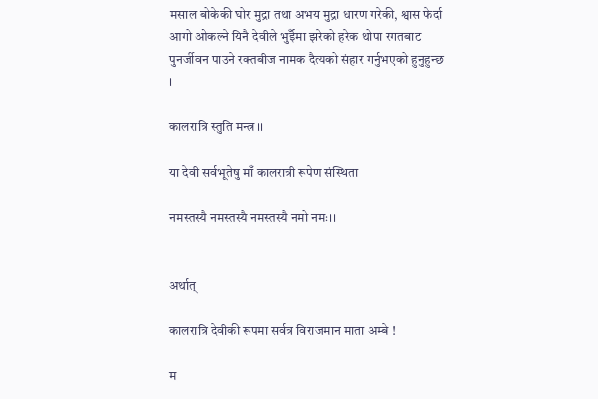मसाल बोकेकी घोर मुद्रा तथा अभय मुद्रा धारण गरेकी, श्वास फेर्दा आगो ओकल्ने यिनै देवीले भुईँमा झरेको हरेक थोपा रगतबाट पुनर्जीवन पाउने रक्तबीज नामक दैत्यको संहार गर्नुभएको हुनुहुन्छ ।

कालरात्रि स्तुति मन्त्र ।।

या देवी सर्वभूतेषु माँ कालरात्री रूपेण संस्थिता

नमस्तस्यै नमस्तस्यै नमस्तस्यै नमो नमः।।


अर्थात्

कालरात्रि देवीकी रूपमा सर्वत्र विराजमान माता अम्बे !

म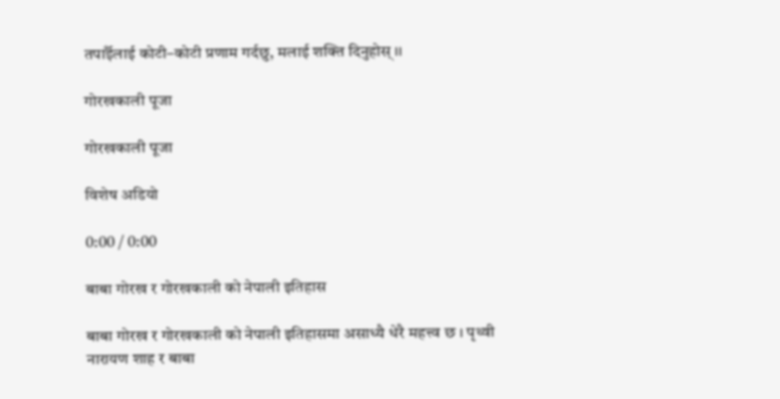तपाईँलाई कोटी–कोटी प्रणाम गर्दछु, मलाई शक्ति दिनुहोस् ।।

गोरखकाली पूजा

गोरखकाली पूजा

विशेष अडियो

0:00 / 0:00

बाबा गोरख र गोरखकाली को नेपाली इतिहास

बाबा गोरख र गोरखकाली को नेपाली इतिहासमा असाध्यै धेरै महत्त्व छ । पृथ्वी नारायण शाह र बाबा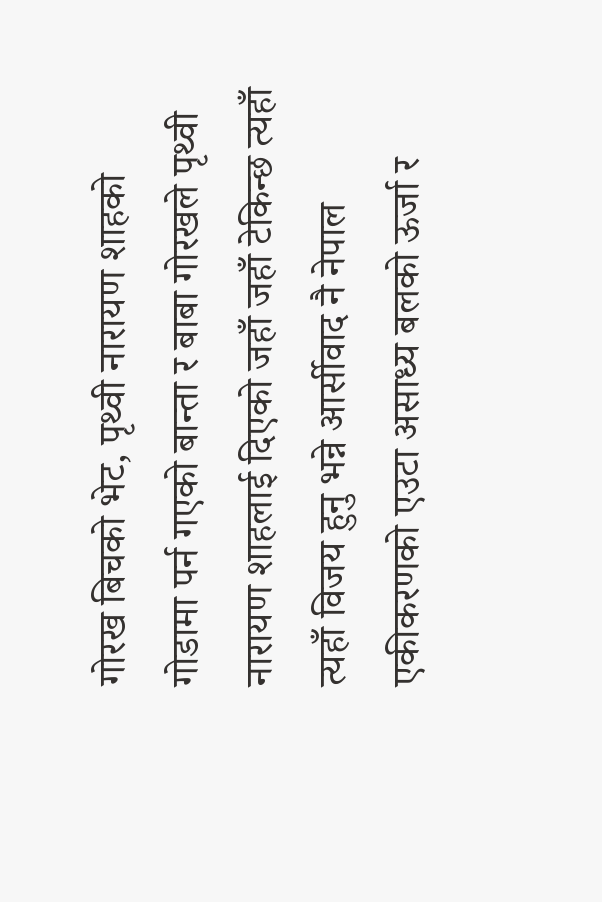गोरख बिचको भेट, पृथ्वी नारायण शाहको गोडामा पर्न गएको बान्ता र बाबा गोरखले पृथ्वी नारायण शाहलाई दिएको जहाँ जहाँ टेकिन्छ त्यहाँ त्यहाँ विजय हुनु भन्ने आर्सीवाद नै नेपाल एकीकरणको एउटा असाध्य बलको ऊर्जा र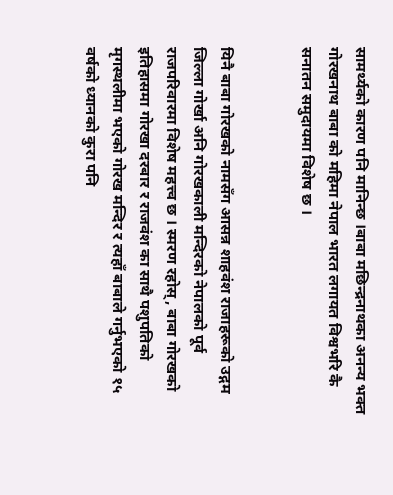सामर्थ्यको कारण पनि मानिन्छ ।बाबा मछिन्द्रनाथका अनन्य भक्त गोरखनाथ बाबा को महिमा नेपाल भारत लगायत विश्वभरि कै सनातन समुदायमा विशेष छ ।


यिनै बाबा गोरखको नामसँग आसन्न शाहवंश राजाहरूको उद्गम जिल्ला गोर्खा अनि गोरखकाली मन्दिरको नेपालको पूर्व राजपरिवारमा विशेष महत्त्व छ । स्मरण रहोस्, बाबा गोरखको इतिहासमा गोरखा दरबार र राजवंश का साथै पशुपतिको मृगस्थलीमा भएको गोरख मन्दिर र त्यहाँ बाबाले गर्नुभएको १५ वर्षको ध्यानको कुरा पनि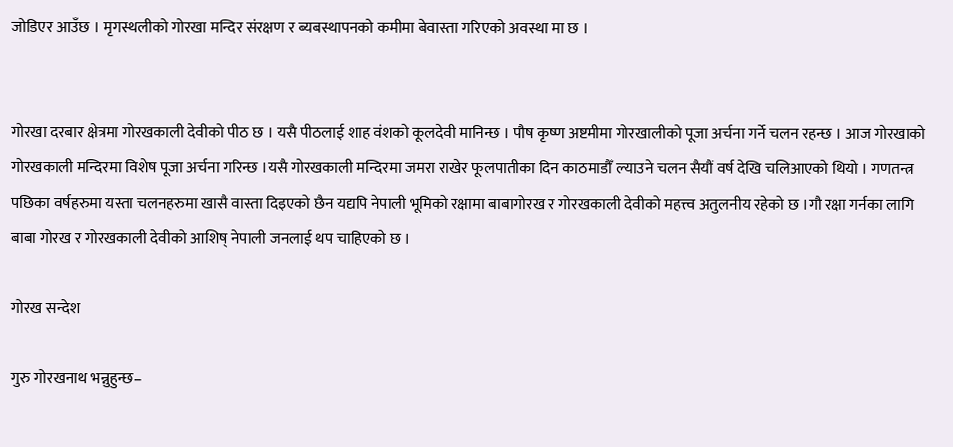जोडिएर आउँछ । मृगस्थलीको गोरखा मन्दिर संरक्षण र ब्यबस्थापनको कमीमा बेवास्ता गरिएको अवस्था मा छ ।


गोरखा दरबार क्षेत्रमा गोरखकाली देवीको पीठ छ । यसै पीठलाई शाह वंशको कूलदेवी मानिन्छ । पौष कृष्ण अष्टमीमा गोरखालीको पूजा अर्चना गर्ने चलन रहन्छ । आज गोरखाको गोरखकाली मन्दिरमा विशेष पूजा अर्चना गरिन्छ ।यसै गोरखकाली मन्दिरमा जमरा राखेर फूलपातीका दिन काठमाडौँ ल्याउने चलन सैयौं वर्ष देखि चलिआएको थियो । गणतन्त्र पछिका वर्षहरुमा यस्ता चलनहरुमा खासै वास्ता दिइएको छैन यद्यपि नेपाली भूमिको रक्षामा बाबागोरख र गोरखकाली देवीको महत्त्व अतुलनीय रहेको छ ।गौ रक्षा गर्नका लागि बाबा गोरख र गोरखकाली देवीको आशिष् नेपाली जनलाई थप चाहिएको छ ।

गोरख सन्देश

गुरु गोरखनाथ भन्नुहुन्छ–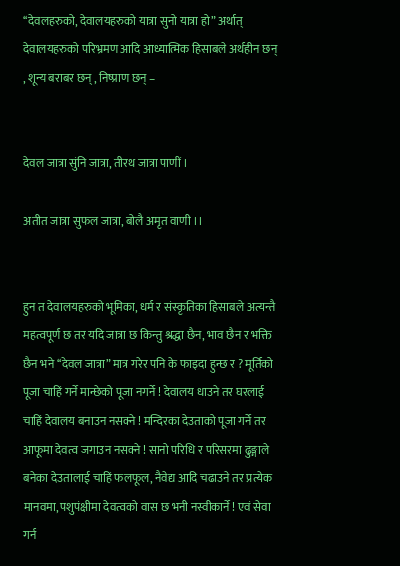‘‘देवलहरुको, देवालयहरुको यात्रा सुनो यात्रा हो” अर्थात् देवालयहरुको परिभ्रमण आदि आध्यात्मिक हिसाबले अर्थहीन छन् , शून्य बराबर छन् , निष्प्राण छन् –


देवल जात्रा सुंनि जात्रा, तीरथ जात्रा पाणीं ।

अतीत जात्रा सुफल जात्रा, बोलै अमृत वाणी ।।


हुन त देवालयहरुको भूमिका, धर्म र संस्कृतिका हिसाबले अत्यन्तै महत्वपूर्ण छ तर यदि जात्रा छ किन्तु श्रद्धा छैन, भाव छैन र भक्ति छैन भने ‘‘देवल जात्रा” मात्र गरेर पनि के फाइदा हुन्छ र ? मूर्तिको पूजा चाहिं गर्ने मान्छेको पूजा नगर्ने ! देवालय धाउने तर घरलाई चाहिं देवालय बनाउन नसक्ने ! मन्दिरका देउताको पूजा गर्ने तर आफूमा देवत्व जगाउन नसक्ने ! सानो परिधि र परिसरमा ढुङ्गाले बनेका देउतालाई चाहिं फलफूल, नैवेद्य आदि चढाउने तर प्रत्येक मानवमा, पशुपंक्षीमा देवत्वको वास छ भनी नस्वीकार्ने ! एवं सेवा गर्न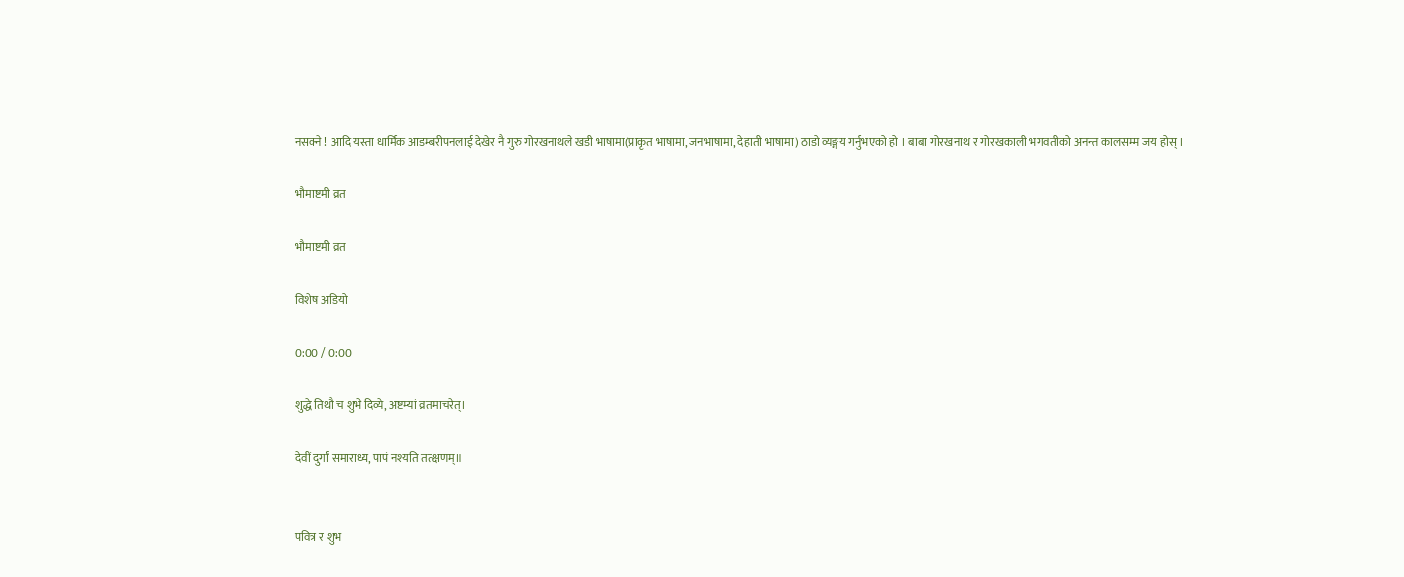नसक्ने ! आदि यस्ता धार्मिक आडम्बरीपनलाई देखेर नै गुरु गोरखनाथले खडी भाषामा(प्राकृत भाषामा, जनभाषामा, देहाती भाषामा) ठाडो व्यङ्गय गर्नुभएको हो । बाबा गोरखनाथ र गोरखकाली भगवतीको अनन्त कालसम्म जय होस् ।

भौमाष्टमी व्रत

भौमाष्टमी व्रत

विशेष अडियो

0:00 / 0:00

शुद्धे तिथौ च शुभे दिव्ये, अष्टम्यां व्रतमाचरेत्।

देवीं दुर्गां समाराध्य, पापं नश्यति तत्क्षणम्॥


पवित्र र शुभ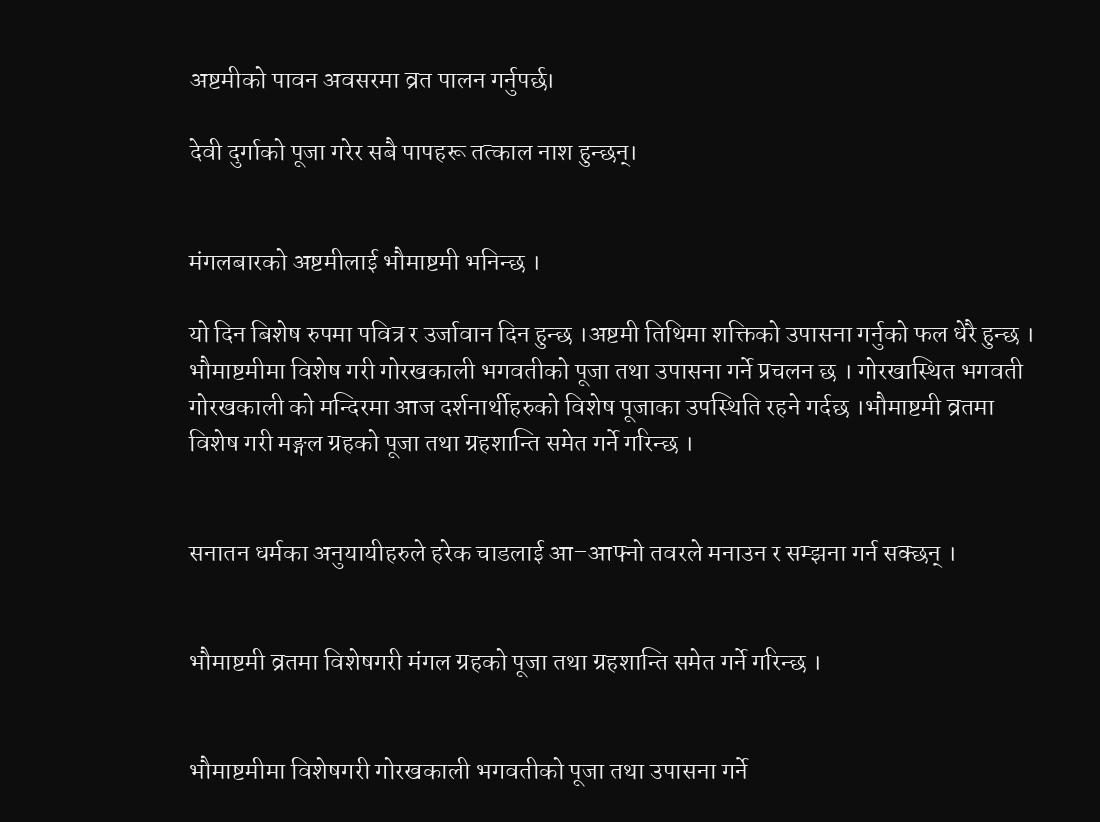अष्टमीको पावन अवसरमा व्रत पालन गर्नुपर्छ।

देवी दुर्गाको पूजा गरेर सबै पापहरू तत्काल नाश हुन्छन्।


मंगलबारको अष्टमीलाई भौमाष्टमी भनिन्छ ।

यो दिन बिशेष रुपमा पवित्र र उर्जावान दिन हुन्छ ।अष्टमी तिथिमा शक्तिको उपासना गर्नुको फल धेरै हुन्छ । भौमाष्टमीमा विशेष गरी गोरखकाली भगवतीको पूजा तथा उपासना गर्ने प्रचलन छ । गोरखास्थित भगवती गोरखकाली को मन्दिरमा आज दर्शनार्थीहरुको विशेष पूजाका उपस्थिति रहने गर्दछ ।भौमाष्टमी व्रतमा विशेष गरी मङ्गल ग्रहको पूजा तथा ग्रहशान्ति समेत गर्ने गरिन्छ ।


सनातन धर्मका अनुयायीहरुले हरेक चाडलाई आ–आफ्नो तवरले मनाउन र सम्झना गर्न सक्छन् ।


भौमाष्टमी व्रतमा विशेषगरी मंगल ग्रहको पूजा तथा ग्रहशान्ति समेत गर्ने गरिन्छ ।


भौमाष्टमीमा विशेषगरी गोरखकाली भगवतीको पूजा तथा उपासना गर्ने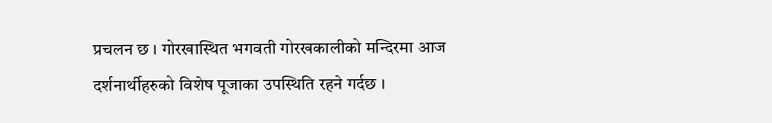प्रचलन छ । गोरखास्थित भगवती गोरखकालीको मन्दिरमा आज दर्शनार्थीहरुको विशेष पूजाका उपस्थिति रहने गर्दछ ।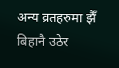अन्य व्रतहरुमा झैँ बिहानै उठेर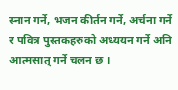स्नान गर्ने, भजन कीर्तन गर्ने, अर्चना गर्ने र पवित्र पुस्तकहरुको अध्ययन गर्ने अनि आत्मसात् गर्ने चलन छ ।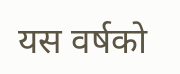यस वर्षको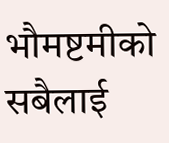भौमष्टमीको सबैलाई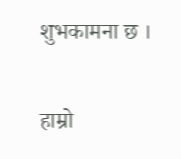शुभकामना छ ।

हाम्रो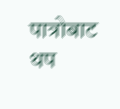पात्रोबाट थप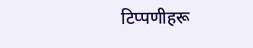टिप्पणीहरू